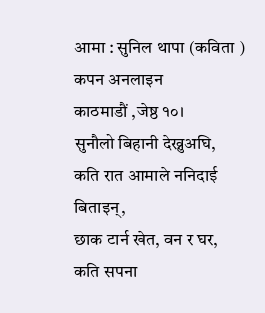आमा : सुनिल थापा (कविता )
कपन अनलाइन
काठमाडौं ,जेष्ठ १०।
सुनौलो बिहानी देख्नुअघि,
कति रात आमाले ननिदाई बिताइन्,
छाक टार्न खेत, वन र घर,
कति सपना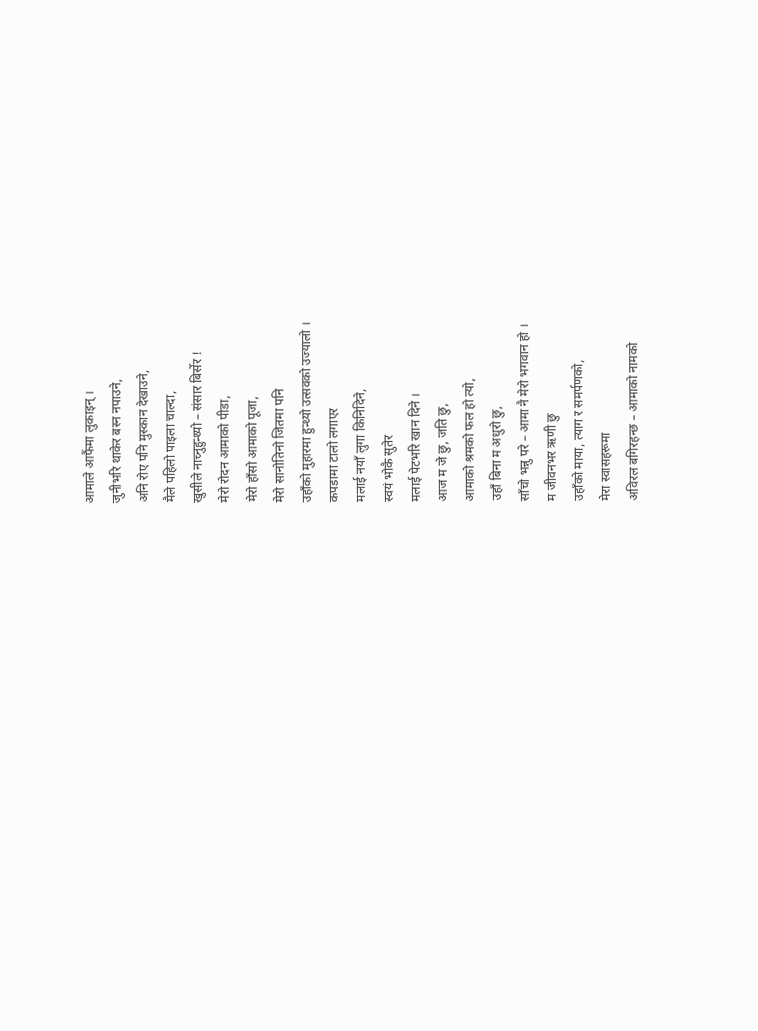आमाले आफैंमा लुकाइन् ।
जुनीभरि थाकेर बस्न नपाउने,
अनि रोए पनि मुस्कान देखाउने,
मैले पहिलो पाइला चाल्दा,
खुसीले नाच्नुहुन्थ्यो – संसार बिर्सेर !
मेरो रोदन आमाको पीडा,
मेरो हाँसो आमाको पूजा,
मेरो सानोतिनो जितमा पनि
उहाँको मुहारमा हुन्थ्यो उत्सवको उज्यालो ।
कपडामा टालो लगाएर
मलाई नयाँ लुगा किनिदिने,
स्वयं भोकै सुतेर
मलाई पेटभरि खान दिने ।
आज म जे छु, जति छु,
आमाको श्रमको फल हो त्यो,
उहाँ बिना म अधुरो छु,
साँचो भन्नु परे – आमा नै मेरो भगवान हो ।
म जीवनभर ऋणी छु
उहाँको माया, त्याग र समर्पणको,
मेरा स्वासहरूमा
अविरल बगिरहन्छ – आमाको नामको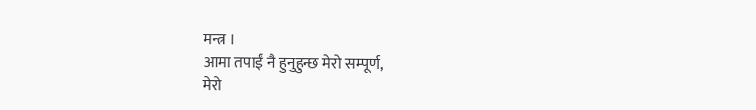मन्त्र ।
आमा तपाईं नै हुनुहुन्छ मेरो सम्पूर्ण,
मेरो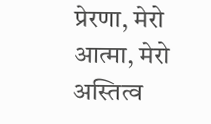प्रेरणा, मेरो आत्मा, मेरो अस्तित्व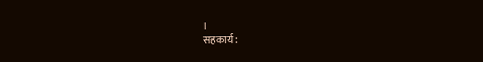।
सहकार्य :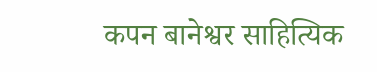कपन बानेश्वर साहित्यिक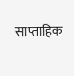साप्ताहिक